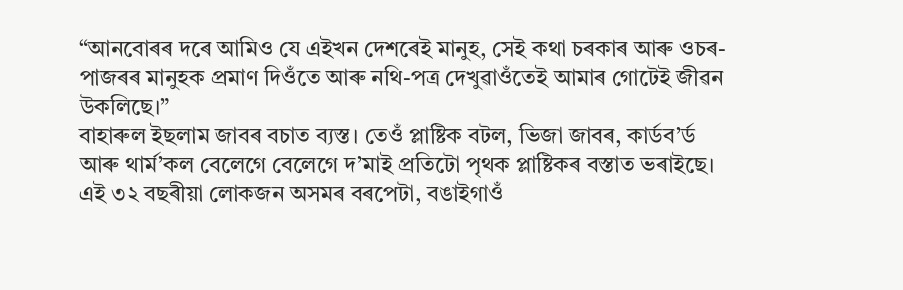“আনবোৰৰ দৰে আমিও যে এইখন দেশৰেই মানুহ, সেই কথা চৰকাৰ আৰু ওচৰ-পাজৰৰ মানুহক প্ৰমাণ দিওঁতে আৰু নথি-পত্ৰ দেখুৱাওঁতেই আমাৰ গোটেই জীৱন উকলিছে।”
বাহাৰুল ইছলাম জাবৰ বচাত ব্যস্ত। তেওঁ প্লাষ্টিক বটল, ভিজা জাবৰ, কাৰ্ডব’ৰ্ড আৰু থাৰ্ম’কল বেলেগে বেলেগে দ’মাই প্ৰতিটো পৃথক প্লাষ্টিকৰ বস্তাত ভৰাইছে। এই ৩২ বছৰীয়া লোকজন অসমৰ বৰপেটা, বঙাইগাওঁ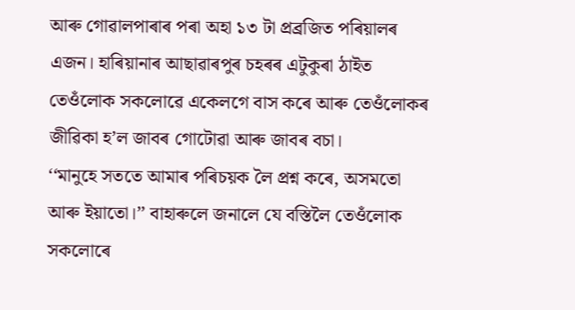আৰু গোৱালপাৰাৰ পৰা অহা ১৩ টা প্ৰব্ৰজিত পৰিয়ালৰ এজন। হাৰিয়ানাৰ আছাৱাৰপুৰ চহৰৰ এটুকুৰা ঠাইত তেওঁলোক সকলোৱে একেলগে বাস কৰে আৰু তেওঁলোকৰ জীৱিকা হ’ল জাবৰ গোটোৱা আৰু জাবৰ বচা।
‘‘মানুহে সততে আমাৰ পৰিচয়ক লৈ প্ৰশ্ন কৰে, অসমতো আৰু ইয়াতো।’’ বাহাৰুলে জনালে যে বস্তিলৈ তেওঁলোক সকলোৰে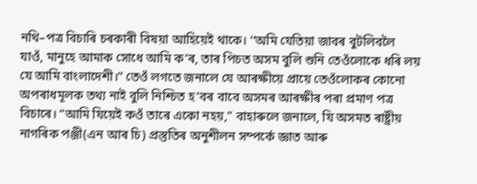নথি–পত্ৰ বিচাৰি চৰকাৰী বিষয়া আহিয়েই থাকে। ‘‘অমি যেতিয়া জাবৰ বুটলিবলৈ যাওঁ, মানুহে আমাক সোধে আমি ক’ৰ, তাৰ পিচত অসম বুলি শুনি তেওঁলোকে ধৰি লয় যে আমি বাংলাদেশী।” তেওঁ লগতে জনালে যে আৰক্ষীয়ে প্ৰায়ে তেওঁলোকৰ কোনো অপৰাধমূলক তথ্য নাই বুলি নিশ্চিত হ’বৰ বাবে অসমৰ আৰক্ষীৰ পৰা প্ৰমাণ পত্ৰ বিচাৰে। “আমি যিয়েই কওঁ তাৰে একো নহয়,” বাহাৰুলে জনালে, যি অসমত ৰাষ্ট্ৰীয় নাগৰিক পঞ্জী(এন আৰ চি) প্ৰস্তুতিৰ অনুশীলন সম্পৰ্কে জ্ঞাত আৰু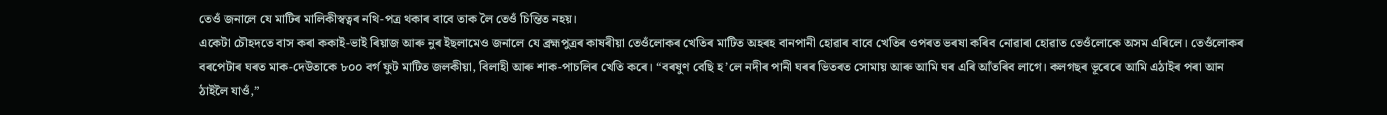তেওঁ জনালে যে মাটিৰ মালিকীস্বত্বৰ নথি-পত্ৰ থকাৰ বাবে তাক লৈ তেওঁ চিন্তিত নহয়।
একেটা চৌহদতে বাস কৰা ককাই-ভাই ৰিয়াজ আৰু নুৰ ইছলামেও জনালে যে ব্ৰহ্মপুত্ৰৰ কাষৰীয়া তেওঁলোকৰ খেতিৰ মাটিত অহৰহ বানপানী হোৱাৰ বাবে খেতিৰ ওপৰত ভৰষা কৰিব নোৱাৰা হোৱাত তেওঁলোকে অসম এৰিলে। তেওঁলোকৰ বৰপেটাৰ ঘৰত মাক-দেউতাকে ৮০০ বৰ্গ ফুট মাটিত জলকীয়া, বিলাহী আৰু শাক-পাচলিৰ খেতি কৰে। “বৰষুণ বেছি হ’লে নদীৰ পানী ঘৰৰ ভিতৰত সোমায় আৰু আমি ঘৰ এৰি আঁতৰিব লাগে। কলগছৰ ভূৰেৰে আমি এঠাইৰ পৰা আন ঠাইলৈ যাওঁ,”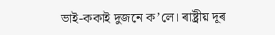ভাই-ককাই দুজনে ক’লে। ৰাষ্ট্ৰীয় দূৰ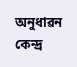অনুধাৱন কেন্দ্ৰ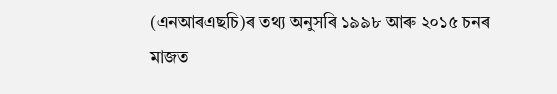(এনআৰএছচি)ৰ তথ্য অনুসৰি ১৯৯৮ আৰু ২০১৫ চনৰ মাজত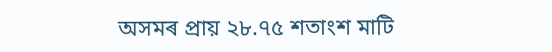অসমৰ প্ৰায় ২৮.৭৫ শতাংশ মাটি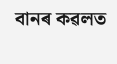বানৰ কৱলত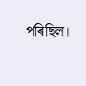পৰিছিল।